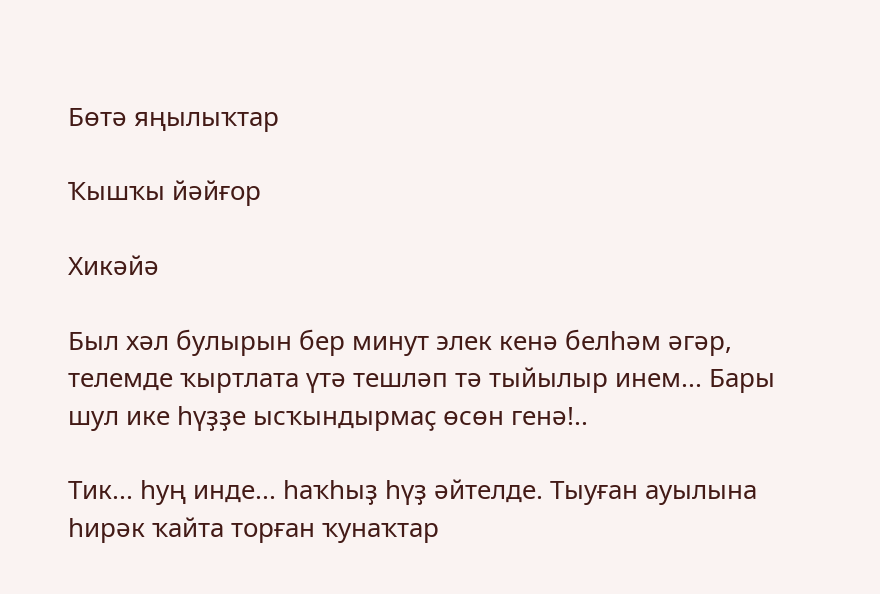Бөтә яңылыҡтар

Ҡышҡы йәйғор

Хикәйә

Был хәл булырын бер минут элек кенә белһәм әгәр, телемде ҡыртлата үтә тешләп тә тыйылыр инем... Бары шул ике һүҙҙе ысҡындырмаҫ өсөн генә!..

Тик... һуң инде... һаҡһыҙ һүҙ әйтелде. Тыуған ауылына һирәк ҡайта торған ҡунаҡтар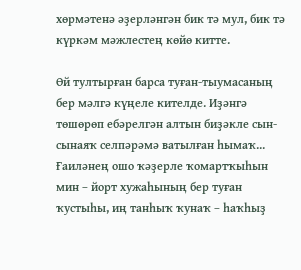хөрмәтенә әҙерләнгән бик тә мул, бик тә күркәм мәжлестең көйө китте.

Өй тултырған барса туған-тыумасаның бер мәлгә күңеле кителде. Иҙәнгә төшөрөп ебәрелгән алтын биҙәкле сын-сынаяҡ селпәрәмә ватылған һымаҡ... Ғаиләнең ошо ҡәҙерле ҡомартҡыһын мин – йорт хужаһының бер туған ҡустыһы, иң танһыҡ ҡунаҡ – һаҡһыҙ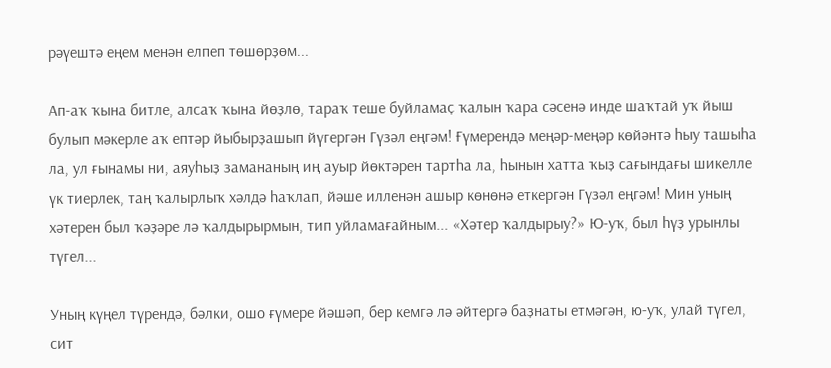рәүештә еңем менән елпеп төшөрҙөм...

Ап-аҡ ҡына битле, алсаҡ ҡына йөҙлө, тараҡ теше буйламаҫ ҡалын ҡара сәсенә инде шаҡтай уҡ йыш булып мәкерле аҡ ептәр йыбырҙашып йүгергән Гүзәл еңгәм! Ғүмерендә меңәр-меңәр көйәнтә һыу ташыһа ла, ул ғынамы ни, аяуһыҙ замананың иң ауыр йөктәрен тартһа ла, һынын хатта ҡыҙ сағындағы шикелле үк тиерлек, таң ҡалырлыҡ хәлдә һаҡлап, йәше илленән ашыр көнөнә еткергән Гүзәл еңгәм! Мин уның хәтерен был ҡәҙәре лә ҡалдырырмын, тип уйламағайным... «Хәтер ҡалдырыу?» Ю-уҡ, был һүҙ урынлы түгел...

Уның күңел түрендә, бәлки, ошо ғүмере йәшәп, бер кемгә лә әйтергә баҙнаты етмәгән, ю-уҡ, улай түгел, сит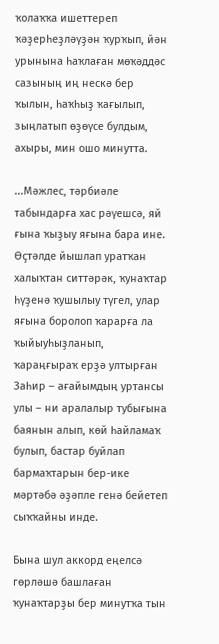ҡолаҡҡа ишеттереп ҡәҙерһеҙләүҙән ҡурҡып, йән урынына һаҡлаған мөҡәддәс сазының иң нескә бер ҡылын, һаҡһыҙ ҡағылып, зыңлатып өҙөүсе булдым, ахыры, мин ошо минутта.

...Мәжлес, тәрбиәле табындарға хас рәүешсә, яй ғына ҡыҙыу яғына бара ине. Өҫтәлде йышлап уратҡан халыҡтан ситтәрәк, ҡунаҡтар һүҙенә ҡушылыу түгел, улар яғына боролоп ҡарарға ла ҡыйыуһыҙланып, ҡараңғыраҡ ерҙә ултырған Заһир – ағайымдың уртансы улы – ни аралалыр тубығына баянын алып, көй һайламаҡ булып, бастар буйлап бармаҡтарын бер-ике мәртәбә әҙәпле генә бейетеп сыҡҡайны инде.

Бына шул аккорд еңелсә гөрләшә башлаған ҡунаҡтарҙы бер минутҡа тын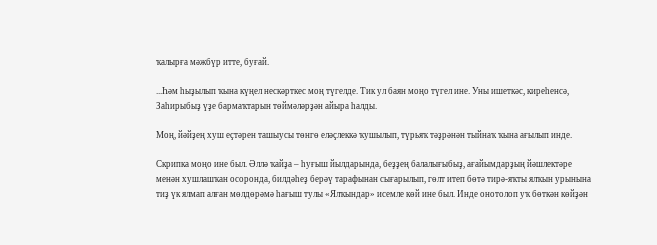ҡалырға мәжбүр итте, буғай.

...Һәм һыҙылып ҡына күңел нескәрткес моң түгелде. Тик ул баян моңо түгел ине. Уны ишеткәс, киреһенсә, Заһирыбыҙ үҙе бармаҡтарын төймәләрҙән айыра һалды.

Моң, йәйҙең хуш еҫтәрен ташыусы төнгө еләҫлеккә ҡушылып, түрьяҡ тәҙрәнән тыйнаҡ ҡына ағылып инде.

Скрипка моңо ине был. Әллә ҡайҙа – һуғыш йылдарында, беҙҙең балалығыбыҙ, ағайымдарҙың йәшлектәре менән хушлашҡан осоронда, билдәһеҙ берәү тарафынан сығарылып, гөлт итеп бөтә тирә-яҡты ялҡын урынына тиҙ үк ялмап алған мөлдөрәмә һағыш тулы «Ялҡындар» исемле көй ине был. Инде онотолоп уҡ бөткән көйҙән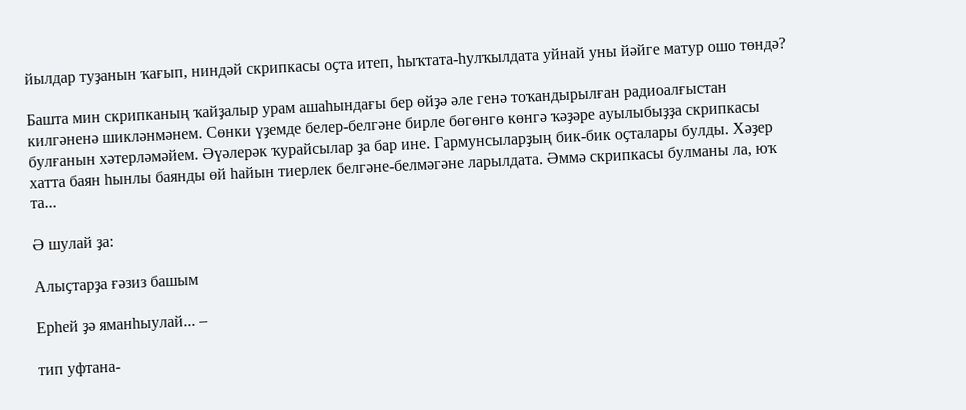йылдар туҙанын ҡағып, ниндәй скрипкасы оҫта итеп, һыҡтата-һулҡылдата уйнай уны йәйге матур ошо төндә?

Башта мин скрипканың ҡайҙалыр урам ашаһындағы бер өйҙә әле генә тоҡандырылған радиоалғыстан килгәненә шикләнмәнем. Сөнки үҙемде белер-белгәне бирле бөгөнгө көнгә ҡәҙәре ауылыбыҙҙа скрипкасы булғанын хәтерләмәйем. Әүәлерәк ҡурайсылар ҙа бар ине. Гармунсыларҙың бик-бик оҫталары булды. Хәҙер хатта баян һынлы баянды өй һайын тиерлек белгәне-белмәгәне ларылдата. Әммә скрипкасы булманы ла, юҡ та...

Ә шулай ҙа:

Алыҫтарҙа ғәзиз башым

Ерһей ҙә яманһыулай... –

тип уфтана-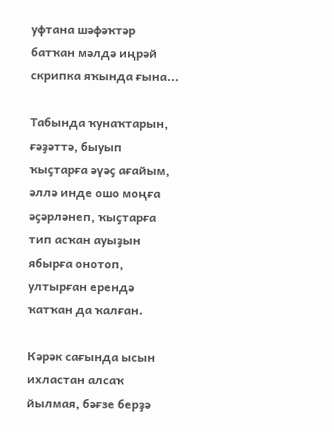уфтана шәфәҡтәр батҡан мәлдә иңрәй скрипка яҡында ғына...

Табында ҡунаҡтарын, ғәҙәттә, быуып ҡыҫтарға әүәҫ ағайым, әллә инде ошо моңға әҫәрләнеп, ҡыҫтарға тип асҡан ауыҙын ябырға онотоп, ултырған ерендә ҡатҡан да ҡалған.

Кәрәк сағында ысын ихластан алсаҡ йылмая, бәғзе берҙә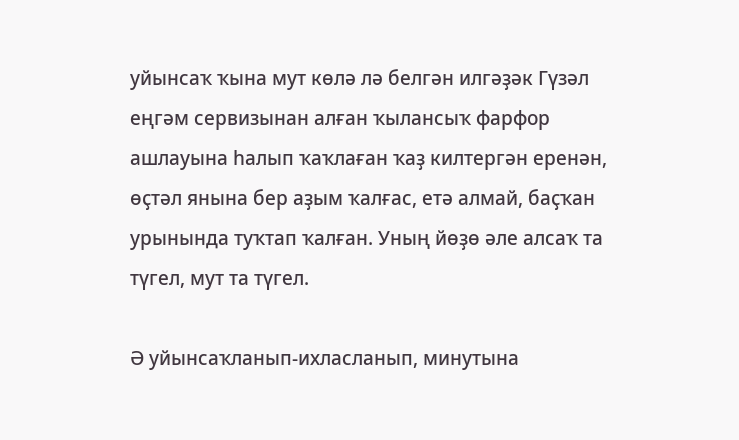уйынсаҡ ҡына мут көлә лә белгән илгәҙәк Гүзәл еңгәм сервизынан алған ҡылансыҡ фарфор ашлауына һалып ҡаҡлаған ҡаҙ килтергән еренән, өҫтәл янына бер аҙым ҡалғас, етә алмай, баҫҡан урынында туҡтап ҡалған. Уның йөҙө әле алсаҡ та түгел, мут та түгел.

Ә уйынсаҡланып-ихласланып, минутына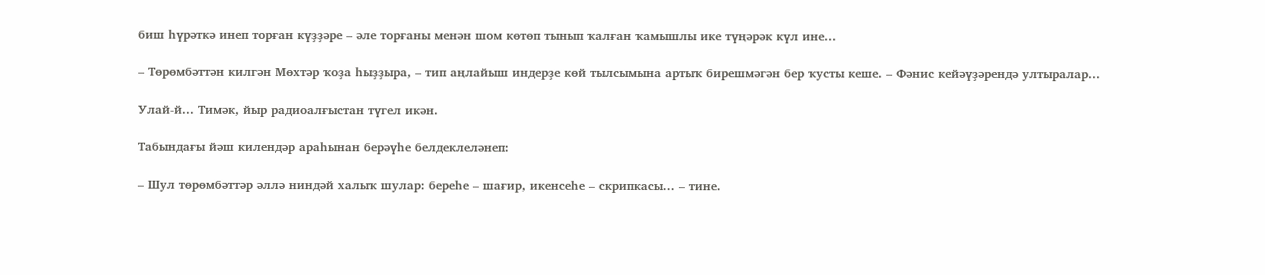биш һүрәткә инеп торған күҙҙәре – әле торғаны менән шом көтөп тынып ҡалған ҡамышлы ике түңәрәк күл ине...

– Төрөмбәттән килгән Мөхтәр ҡоҙа һыҙҙыра, – тип аңлайыш индерҙе көй тылсымына артыҡ бирешмәгән бер ҡусты кеше. – Фәнис кейәүҙәрендә ултыралар...

Улай-й... Тимәк, йыр радиоалғыстан түгел икән.

Табындағы йәш килендәр араһынан берәүһе белдеклеләнеп:

– Шул төрөмбәттәр әллә ниндәй халыҡ шулар: береһе – шағир, икенсеһе – скрипкасы... – тине.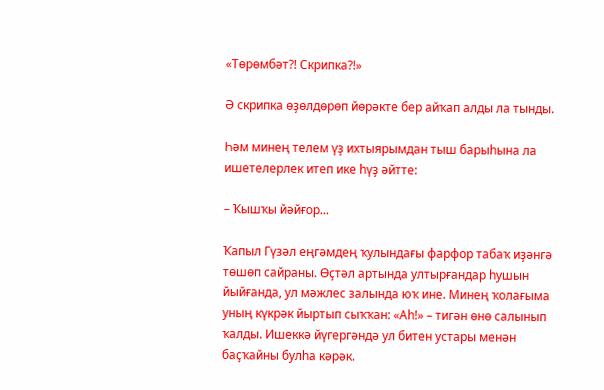«Төрөмбәт?! Скрипка?!»

Ә скрипка өҙөлдөрөп йөрәкте бер айҡап алды ла тынды.

Һәм минең телем үҙ ихтыярымдан тыш барыһына ла ишетелерлек итеп ике һүҙ әйтте:

– Ҡышҡы йәйғор...

Ҡапыл Гүзәл еңгәмдең ҡулындағы фарфор табаҡ иҙәнгә төшөп сайраны. Өҫтәл артында ултырғандар һушын йыйғанда, ул мәжлес залында юҡ ине. Минең ҡолағыма уның күкрәк йыртып сыҡҡан: «Аһ!» – тигән өнө салынып ҡалды. Ишеккә йүгергәндә ул битен устары менән баҫҡайны булһа кәрәк.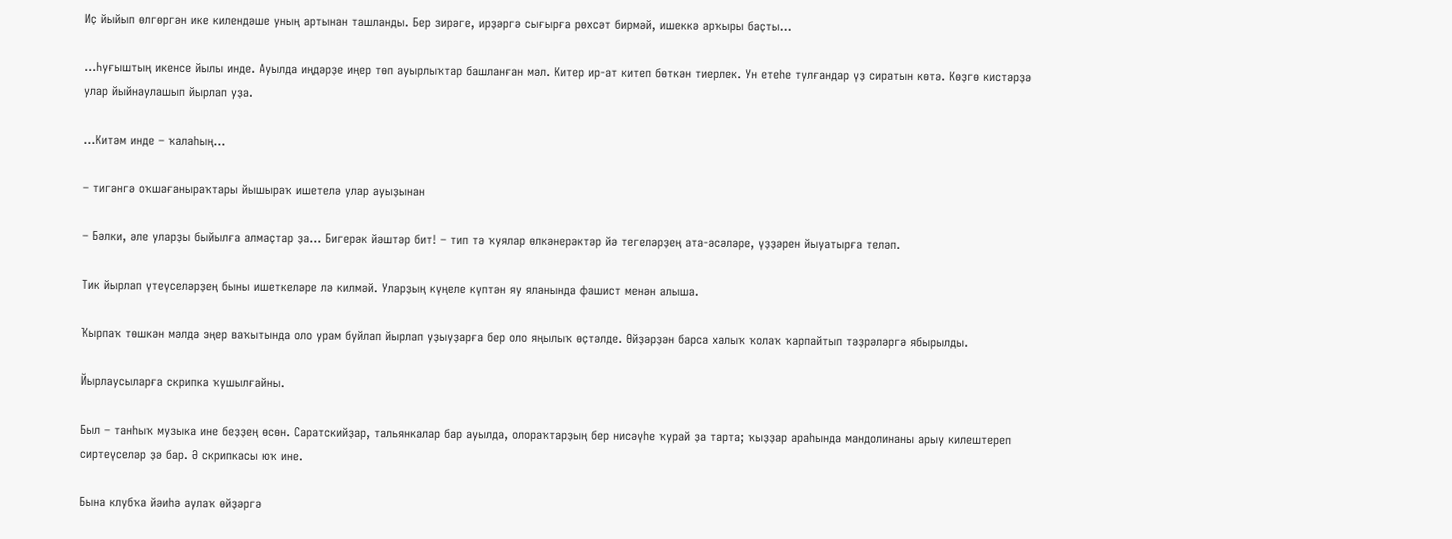Иҫ йыйып өлгөргән ике килендәше уның артынан ташланды. Бер зирәге, ирҙәргә сығырға рөхсәт бирмәй, ишеккә арҡыры баҫты...

...Һуғыштың икенсе йылы инде. Ауылда иңдәрҙе иңер төп ауырлыҡтар башланған мәл. Китер ир-ат китеп бөткән тиерлек. Ун етеһе тулғандар үҙ сиратын көтә. Көҙгө кистәрҙә улар йыйнаулашып йырлап уҙа.

...Китәм инде – ҡалаһың...

– тигәнгә оҡшағаныраҡтары йышыраҡ ишетелә улар ауыҙынан

– Бәлки, әле уларҙы быйылға алмаҫтар ҙа... Бигерәк йәштәр бит! – тип тә ҡуялар өлкәнерәктәр йә тегеләрҙең ата-әсәләре, үҙҙәрен йыуатырға теләп.

Тик йырлап үтеүселәрҙең быны ишеткеләре лә килмәй. Уларҙың күңеле күптән яу яланында фашист менән алыша.

Ҡырпаҡ төшкән мәлдә эңер ваҡытында оло урам буйлап йырлап уҙыуҙарға бер оло яңылыҡ өҫтәлде. Өйҙәрҙән барса халыҡ ҡолаҡ ҡарпайтып тәҙрәләргә ябырылды.

Йырлаусыларға скрипка ҡушылғайны.

Был – танһыҡ музыка ине беҙҙең өсөн. Саратскийҙар, тальянкалар бар ауылда, олораҡтарҙың бер нисәүһе ҡурай ҙа тарта; ҡыҙҙар араһында мандолинаны арыу килештереп сиртеүселәр ҙә бар. Ә скрипкасы юҡ ине.

Бына клубҡа йәиһә аулаҡ өйҙәргә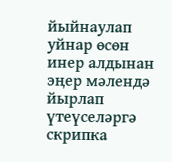йыйнаулап уйнар өсөн инер алдынан эңер мәлендә йырлап үтеүселәргә скрипка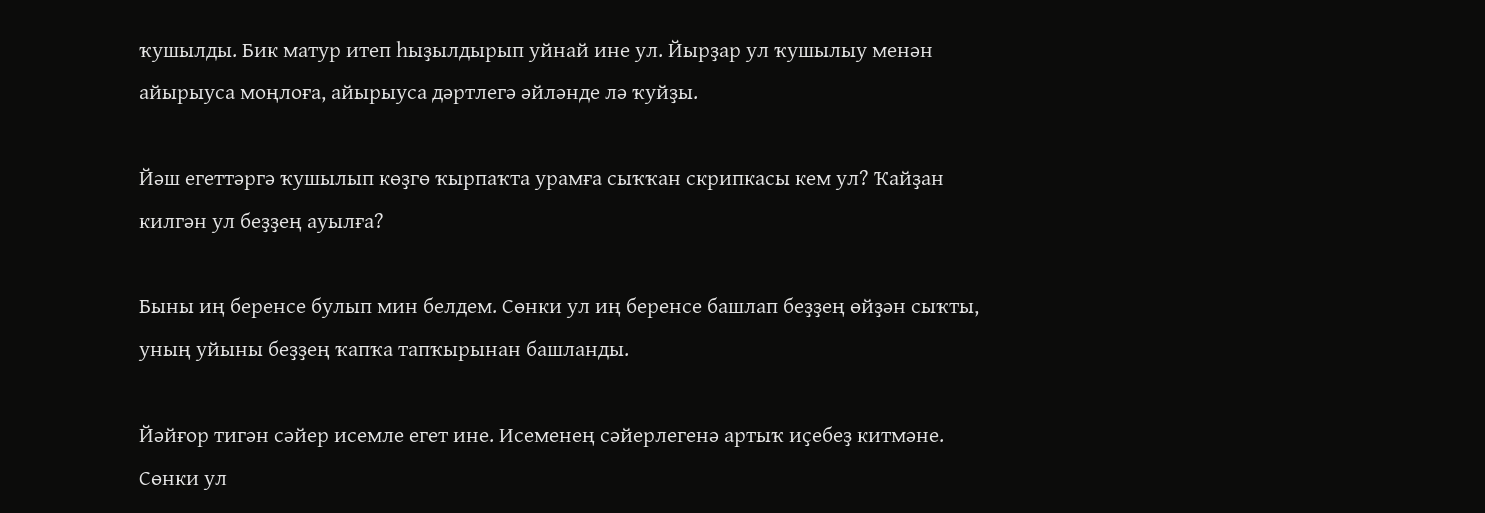ҡушылды. Бик матур итеп һыҙылдырып уйнай ине ул. Йырҙар ул ҡушылыу менән айырыуса моңлоға, айырыуса дәртлегә әйләнде лә ҡуйҙы.

Йәш егеттәргә ҡушылып көҙгө ҡырпаҡта урамға сыҡҡан скрипкасы кем ул? Ҡайҙан килгән ул беҙҙең ауылға?

Быны иң беренсе булып мин белдем. Сөнки ул иң беренсе башлап беҙҙең өйҙән сыҡты, уның уйыны беҙҙең ҡапҡа тапҡырынан башланды.

Йәйғор тигән сәйер исемле егет ине. Исеменең сәйерлегенә артыҡ иҫебеҙ китмәне. Сөнки ул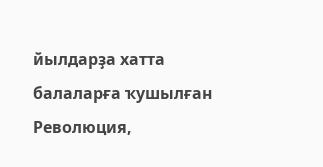йылдарҙа хатта балаларға ҡушылған Революция,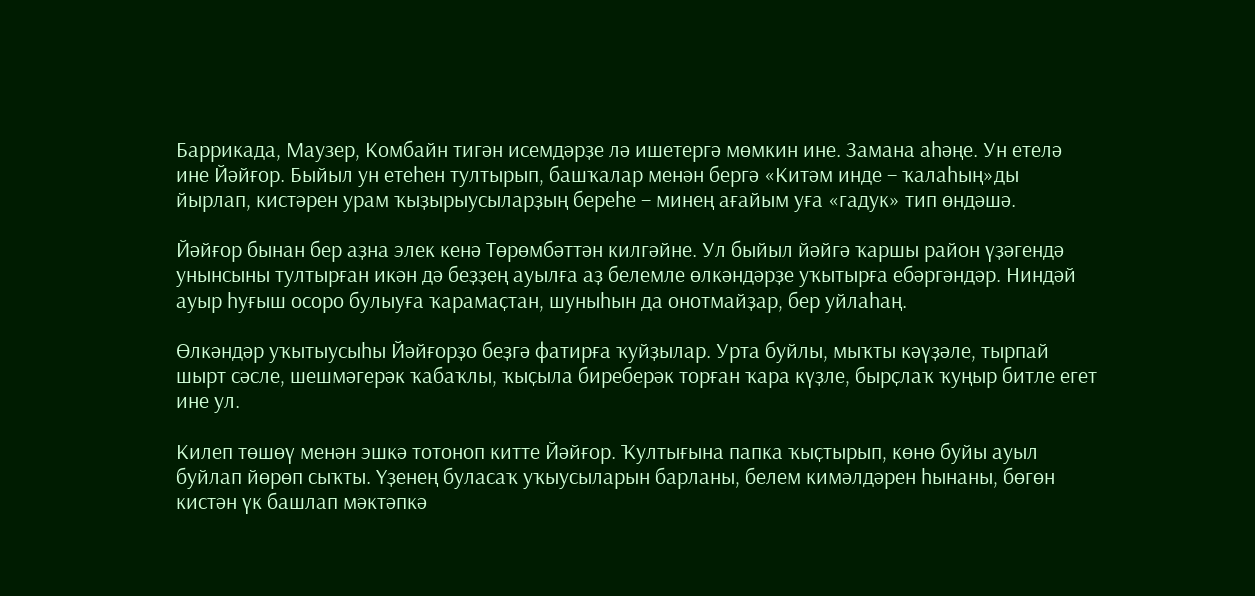Баррикада, Маузер, Комбайн тигән исемдәрҙе лә ишетергә мөмкин ине. Замана аһәңе. Ун етелә ине Йәйғор. Быйыл ун етеһен тултырып, башҡалар менән бергә «Китәм инде – ҡалаһың»ды йырлап, кистәрен урам ҡыҙырыусыларҙың береһе – минең ағайым уға «гадук» тип өндәшә.

Йәйғор бынан бер аҙна элек кенә Төрөмбәттән килгәйне. Ул быйыл йәйгә ҡаршы район үҙәгендә унынсыны тултырған икән дә беҙҙең ауылға аҙ белемле өлкәндәрҙе уҡытырға ебәргәндәр. Ниндәй ауыр һуғыш осоро булыуға ҡарамаҫтан, шуныһын да онотмайҙар, бер уйлаһаң.

Өлкәндәр уҡытыусыһы Йәйғорҙо беҙгә фатирға ҡуйҙылар. Урта буйлы, мыҡты кәүҙәле, тырпай шырт сәсле, шешмәгерәк ҡабаҡлы, ҡыҫыла биреберәк торған ҡара күҙле, бырҫлаҡ ҡуңыр битле егет ине ул.

Килеп төшөү менән эшкә тотоноп китте Йәйғор. Ҡултығына папка ҡыҫтырып, көнө буйы ауыл буйлап йөрөп сыҡты. Үҙенең буласаҡ уҡыусыларын барланы, белем кимәлдәрен һынаны, бөгөн кистән үк башлап мәктәпкә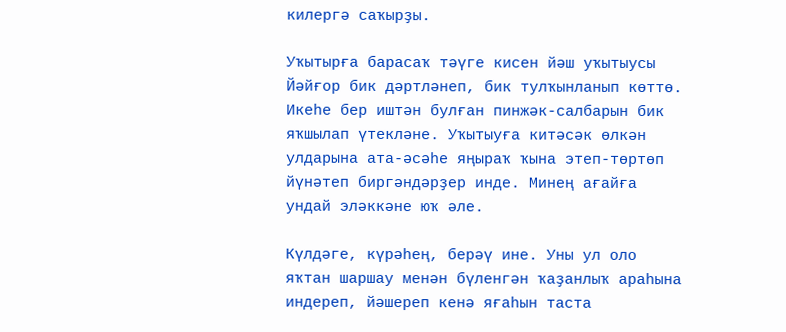килергә саҡырҙы.

Уҡытырға барасаҡ тәүге кисен йәш уҡытыусы Йәйғор бик дәртләнеп, бик тулҡынланып көттө. Икеһе бер иштән булған пинжәк-салбарын бик яҡшылап үтекләне. Уҡытыуға китәсәк өлкән улдарына ата-әсәһе яңыраҡ ҡына этеп-төртөп йүнәтеп биргәндәрҙер инде. Минең ағайға ундай эләккәне юҡ әле.

Күлдәге, күрәһең, берәү ине. Уны ул оло яҡтан шаршау менән бүленгән ҡаҙанлыҡ араһына индереп, йәшереп кенә яғаһын таста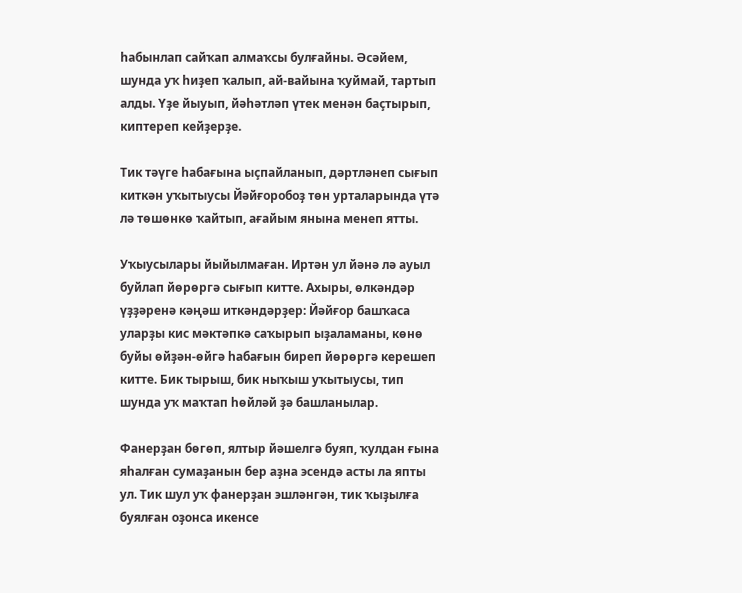һабынлап сайҡап алмаҡсы булғайны. Әсәйем, шунда уҡ һиҙеп ҡалып, ай-вайына ҡуймай, тартып алды. Үҙе йыуып, йәһәтләп үтек менән баҫтырып, киптереп кейҙерҙе.

Тик тәүге һабағына ыҫпайланып, дәртләнеп сығып киткән уҡытыусы Йәйғоробоҙ төн урталарында үтә лә төшөнкө ҡайтып, ағайым янына менеп ятты.

Уҡыусылары йыйылмаған. Иртән ул йәнә лә ауыл буйлап йөрөргә сығып китте. Ахыры, өлкәндәр үҙҙәренә кәңәш иткәндәрҙер: Йәйғор башҡаса уларҙы кис мәктәпкә саҡырып ыҙаламаны, көнө буйы өйҙән-өйгә һабағын биреп йөрөргә керешеп китте. Бик тырыш, бик ныҡыш уҡытыусы, тип шунда уҡ маҡтап һөйләй ҙә башланылар.

Фанерҙан бөгөп, ялтыр йәшелгә буяп, ҡулдан ғына яһалған сумаҙанын бер аҙна эсендә асты ла япты ул. Тик шул уҡ фанерҙан эшләнгән, тик ҡыҙылға буялған оҙонса икенсе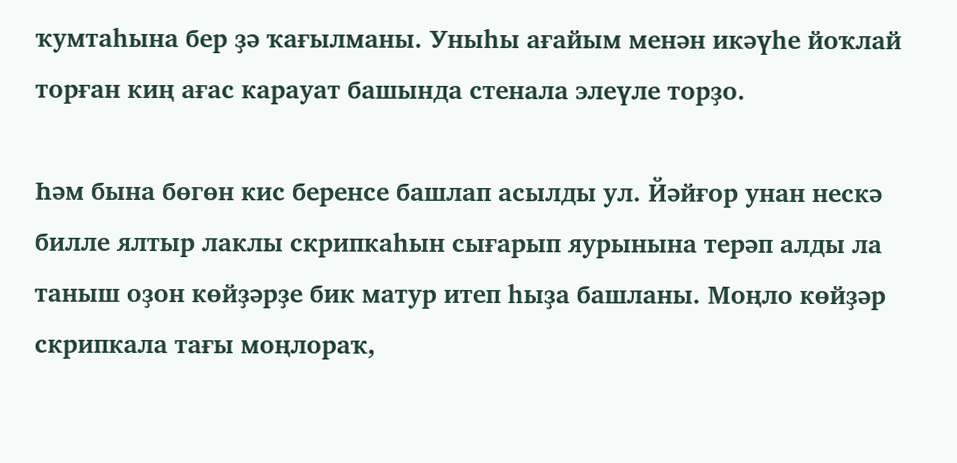ҡумтаһына бер ҙә ҡағылманы. Уныһы ағайым менән икәүһе йоҡлай торған киң ағас карауат башында стенала элеүле торҙо.

Һәм бына бөгөн кис беренсе башлап асылды ул. Йәйғор унан нескә билле ялтыр лаклы скрипкаһын сығарып яурынына терәп алды ла таныш оҙон көйҙәрҙе бик матур итеп һыҙа башланы. Моңло көйҙәр скрипкала тағы моңлораҡ,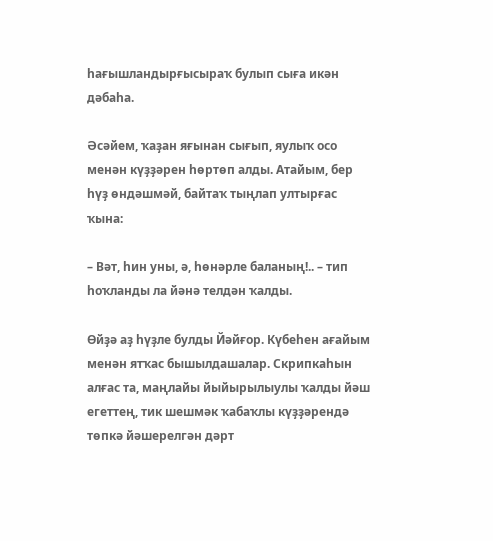һағышландырғысыраҡ булып сыға икән дәбаһа.

Әсәйем, ҡаҙан яғынан сығып, яулыҡ осо менән күҙҙәрен һөртөп алды. Атайым, бер һүҙ өндәшмәй, байтаҡ тыңлап ултырғас ҡына:

– Вәт, һин уны, ә, һөнәрле баланың!.. – тип һоҡланды ла йәнә телдән ҡалды.

Өйҙә аҙ һүҙле булды Йәйғор. Күбеһен ағайым менән ятҡас бышылдашалар. Скрипкаһын алғас та, маңлайы йыйырылыулы ҡалды йәш егеттең, тик шешмәк ҡабаҡлы күҙҙәрендә төпкә йәшерелгән дәрт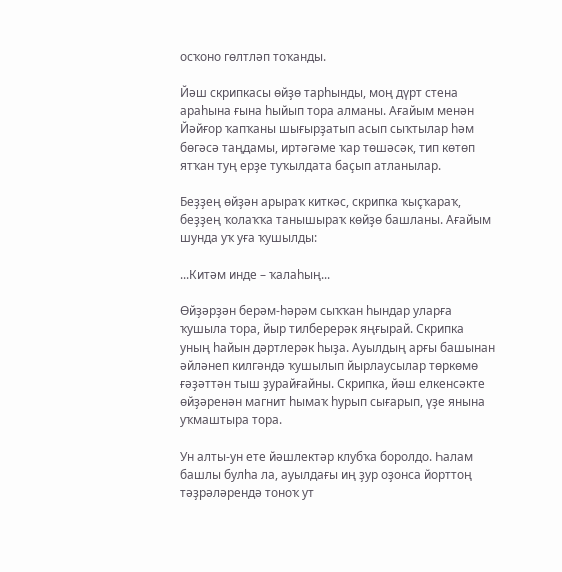осҡоно гөлтләп тоҡанды.

Йәш скрипкасы өйҙө тарһынды, моң дүрт стена араһына ғына һыйып тора алманы. Ағайым менән Йәйғор ҡапҡаны шығырҙатып асып сыҡтылар һәм бөгәсә таңдамы, иртәгәме ҡар төшәсәк, тип көтөп ятҡан туң ерҙе туҡылдата баҫып атланылар.

Беҙҙең өйҙән арыраҡ киткәс, скрипка ҡыҫҡараҡ, беҙҙең ҡолаҡҡа танышыраҡ көйҙө башланы. Ағайым шунда уҡ уға ҡушылды:

...Китәм инде – ҡалаһың...

Өйҙәрҙән берәм-һәрәм сыҡҡан һындар уларға ҡушыла тора, йыр тилберерәк яңғырай. Скрипка уның һайын дәртлерәк һыҙа. Ауылдың арғы башынан әйләнеп килгәндә ҡушылып йырлаусылар төркөмө ғәҙәттән тыш ҙурайғайны. Скрипка, йәш елкенсәкте өйҙәренән магнит һымаҡ һурып сығарып, үҙе янына уҡмаштыра тора.

Ун алты-ун ете йәшлектәр клубҡа боролдо. Һалам башлы булһа ла, ауылдағы иң ҙур оҙонса йорттоң тәҙрәләрендә тоноҡ ут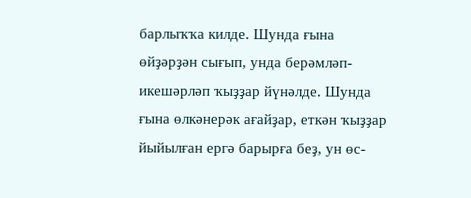барлыҡҡа килде. Шунда ғына өйҙәрҙән сығып, унда берәмләп-икешәрләп ҡыҙҙар йүнәлде. Шунда ғына өлкәнерәк ағайҙар, еткән ҡыҙҙар йыйылған ергә барырға беҙ, ун өс-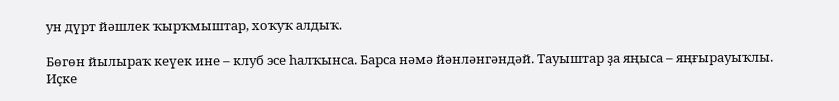ун дүрт йәшлек ҡырҡмыштар, хоҡуҡ алдыҡ.

Бөгөн йылыраҡ кеүек ине – клуб эсе һалҡынса. Барса нәмә йәнләнгәндәй. Тауыштар ҙа яңыса – яңғырауыҡлы. Иҫке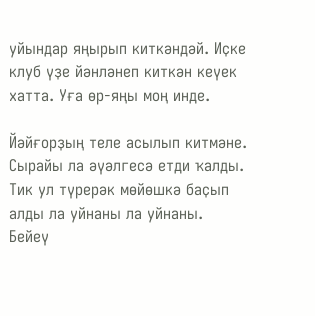уйындар яңырып киткәндәй. Иҫке клуб үҙе йәнләнеп киткән кеүек хатта. Уға өр-яңы моң инде.

Йәйғорҙың теле асылып китмәне. Сырайы ла әүәлгесә етди ҡалды. Тик ул түрерәк мөйөшкә баҫып алды ла уйнаны ла уйнаны. Бейеү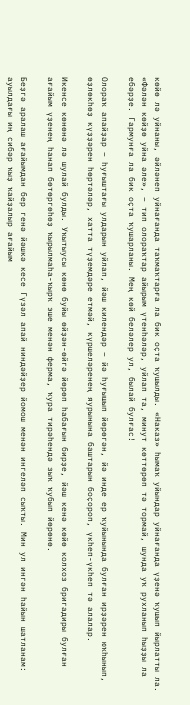көйө лә уйнаны, әйләнеп уйнағанда таҡмаҡтарға ла бик оҫта ҡушылды. «Наказ» һымаҡ уйындар уйнағанда үҙенә ҡушып йырлатты ла. «Фәлән көйҙө уйна әле», – тип олораҡтар айырым үтенһәләр, уйлап та, минут көттөрөп тә тормай, шунда уҡ рухланып һыҙҙы ла ебәрҙе. Гармунға ла бик оҫта ҡушарланы. Мең көй беләлер ул, былай булғас!

Олораҡ апайҙар – һуғыштағы улдарын уйлап, йәш килендәр – йә һуғышып йөрөгән, йә инде ер ҡуйынында булған ирҙәрен юҡһынып, өҙлөкһөҙ күҙҙәрен һөртәләр, хатта түҙемдәре етмәй, күршеләренең яурынына баштарын боҫороп, үкһеп-үкһеп тә алалар.

Икенсе көнөнә лә шулай булды. Уҡытыусы көнө буйы өйҙән-өйгә йөрөп һабағын бирҙе, йәш кенә көйө колхоз бригадиры булған ағайым үҙенең һанап бөтөргөһөҙ ҡырылмаһа-ҡырҡ эше менән ферма, ҡура тирәһендә зыҡ ҡубып йөрөнө.

Беҙгә аралаш ағайымдан бер генә йәшкә кесе Гүзәл апай ниндәйҙер йомош менән ингеләп сыҡты. Мин ул ингән һайын шатланам: ауылдағы иң сибәр ҡыҙ ҡайҙалыр ағайым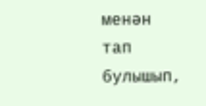менән тап булышып,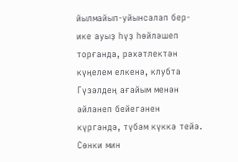йылмайып-уйынсалап бер-ике ауыҙ һүҙ һөйләшеп торғанда, рәхәтлектән күңелем елкенә, клубта Гүзәлдең ағайым менән әйләнеп бейегәнен күргәндә, түбәм күккә тейә. Сөнки мин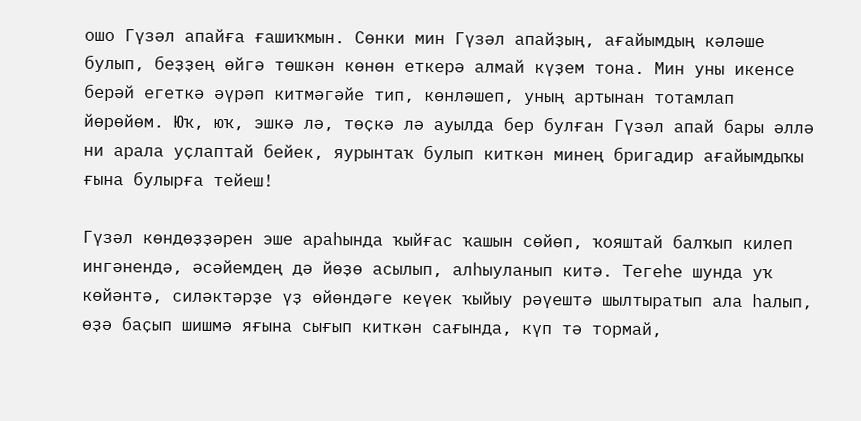ошо Гүзәл апайға ғашиҡмын. Сөнки мин Гүзәл апайҙың, ағайымдың кәләше булып, беҙҙең өйгә төшкән көнөн еткерә алмай күҙем тона. Мин уны икенсе берәй егеткә әүрәп китмәгәйе тип, көнләшеп, уның артынан тотамлап йөрөйөм. Юҡ, юҡ, эшкә лә, төҫкә лә ауылда бер булған Гүзәл апай бары әллә ни арала уҫлаптай бейек, яурынтаҡ булып киткән минең бригадир ағайымдыҡы ғына булырға тейеш!

Гүзәл көндөҙҙәрен эше араһында ҡыйғас ҡашын сөйөп, ҡояштай балҡып килеп ингәнендә, әсәйемдең дә йөҙө асылып, алһыуланып китә. Тегеһе шунда уҡ көйәнтә, силәктәрҙе үҙ өйөндәге кеүек ҡыйыу рәүештә шылтыратып ала һалып, өҙә баҫып шишмә яғына сығып киткән сағында, күп тә тормай,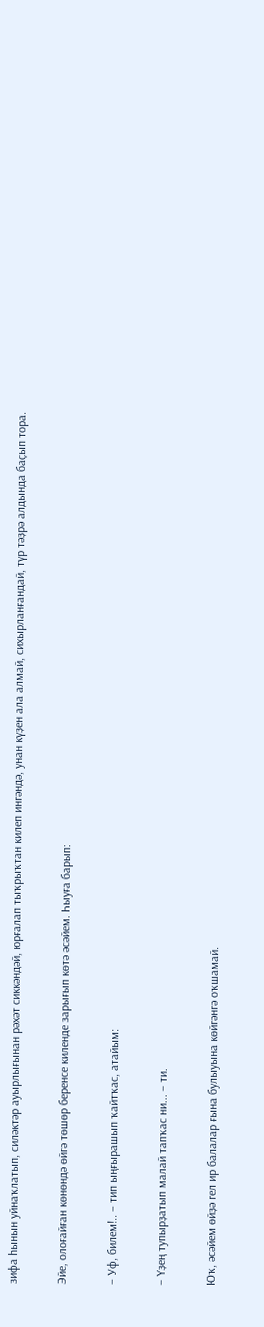зифа һынын уйнаҡлатып, силәктәр ауырлығынан рәхәт сиккәндәй, юрғалап тыҡрыҡтан килеп ингәндә, унан күҙен ала алмай, сихырланғандай, түр тәҙрә алдында баҫып тора.

Эйе, олоғайған көнөндә өйгә төшөр беренсе киленде зарығып көтә әсәйем. Һыуға барып:

– Уф, билем!.. – тип ыңғырашып ҡайтҡас, атайым:

– Үҙең тупырҙатып малай тапҡас ни... – ти.

Юҡ, әсәйем өйҙә гел ир балалар ғына булыуына көйгәнгә оҡшамай.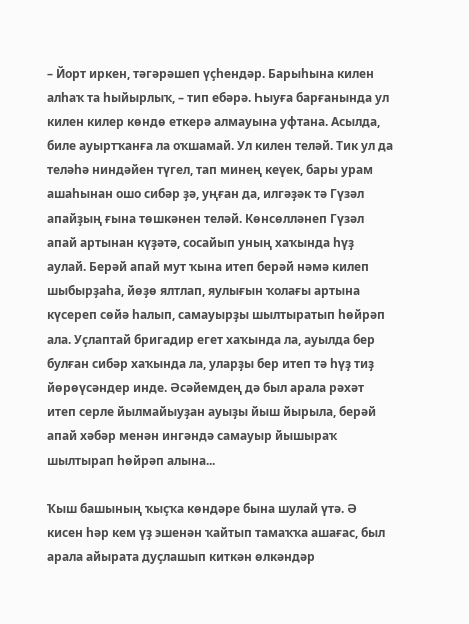– Йорт иркен, тәгәрәшеп үҫһендәр. Барыһына килен алһаҡ та һыйырлыҡ, – тип ебәрә. Һыуға барғанында ул килен килер көндө еткерә алмауына уфтана. Асылда, биле ауыртҡанға ла оҡшамай. Ул килен теләй. Тик ул да теләһә ниндәйен түгел, тап минең кеүек, бары урам ашаһынан ошо сибәр ҙә, уңған да, илгәҙәк тә Гүзәл апайҙың ғына төшкәнен теләй. Көнсөлләнеп Гүзәл апай артынан күҙәтә, сосайып уның хаҡында һүҙ аулай. Берәй апай мут ҡына итеп берәй нәмә килеп шыбырҙаһа, йөҙө ялтлап, яулығын ҡолағы артына күсереп сөйә һалып, самауырҙы шылтыратып һөйрәп ала. Уҫлаптай бригадир егет хаҡында ла, ауылда бер булған сибәр хаҡында ла, уларҙы бер итеп тә һүҙ тиҙ йөрөүсәндер инде. Әсәйемдең дә был арала рәхәт итеп серле йылмайыуҙан ауыҙы йыш йырыла, берәй апай хәбәр менән ингәндә самауыр йышыраҡ шылтырап һөйрәп алына...

Ҡыш башының ҡыҫҡа көндәре бына шулай үтә. Ә кисен һәр кем үҙ эшенән ҡайтып тамаҡҡа ашағас, был арала айырата дуҫлашып киткән өлкәндәр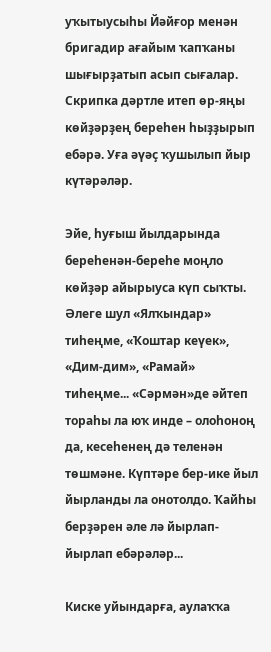уҡытыусыһы Йәйғор менән бригадир ағайым ҡапҡаны шығырҙатып асып сығалар. Скрипка дәртле итеп өр-яңы көйҙәрҙең береһен һыҙҙырып ебәрә. Уға әүәҫ ҡушылып йыр күтәрәләр.

Эйе, һуғыш йылдарында береһенән-береһе моңло көйҙәр айырыуса күп сыҡты. Әлеге шул «Ялҡындар» тиһеңме, «Ҡоштар кеүек», «Дим-дим», «Рамай» тиһеңме... «Сәрмән»де әйтеп тораһы ла юҡ инде – олоһоноң да, кесеһенең дә теленән төшмәне. Күптәре бер-ике йыл йырланды ла онотолдо. Ҡайһы берҙәрен әле лә йырлап-йырлап ебәрәләр...

Киске уйындарға, аулаҡҡа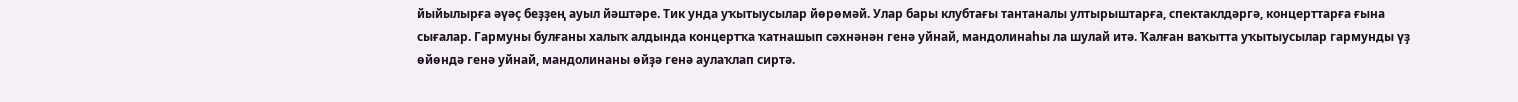йыйылырға әүәҫ беҙҙең ауыл йәштәре. Тик унда уҡытыусылар йөрөмәй. Улар бары клубтағы тантаналы ултырыштарға, спектаклдәргә, концерттарға ғына сығалар. Гармуны булғаны халыҡ алдында концертҡа ҡатнашып сәхнәнән генә уйнай, мандолинаһы ла шулай итә. Ҡалған ваҡытта уҡытыусылар гармунды үҙ өйөндә генә уйнай, мандолинаны өйҙә генә аулаҡлап сиртә.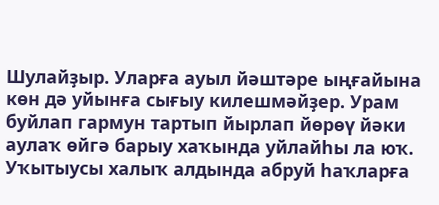Шулайҙыр. Уларға ауыл йәштәре ыңғайына көн дә уйынға сығыу килешмәйҙер. Урам буйлап гармун тартып йырлап йөрөү йәки аулаҡ өйгә барыу хаҡында уйлайһы ла юҡ. Уҡытыусы халыҡ алдында абруй һаҡларға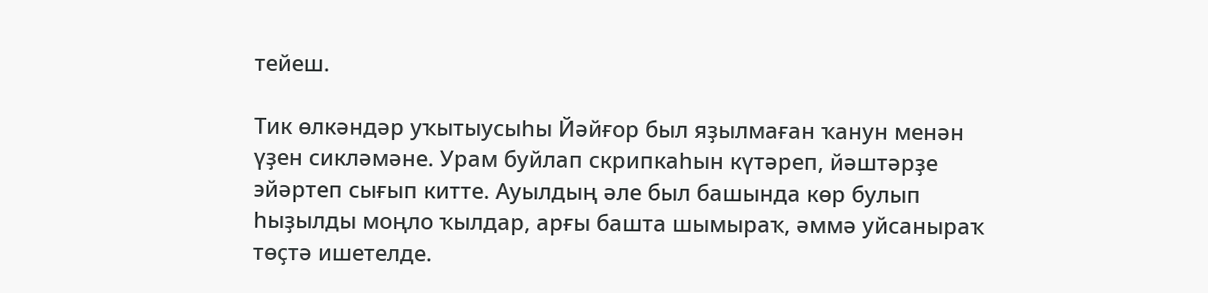тейеш.

Тик өлкәндәр уҡытыусыһы Йәйғор был яҙылмаған ҡанун менән үҙен сикләмәне. Урам буйлап скрипкаһын күтәреп, йәштәрҙе эйәртеп сығып китте. Ауылдың әле был башында көр булып һыҙылды моңло ҡылдар, арғы башта шымыраҡ, әммә уйсаныраҡ төҫтә ишетелде.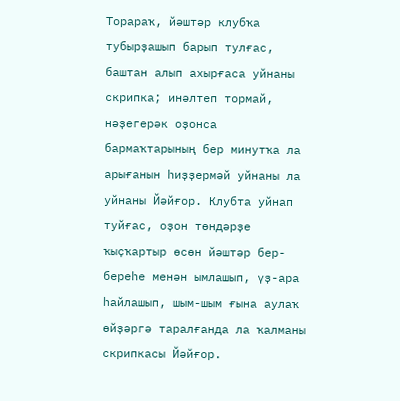Торараҡ, йәштәр клубҡа тубырҙашып барып тулғас, баштан алып ахырғаса уйнаны скрипка; инәлтеп тормай, нәҙегерәк оҙонса бармаҡтарының бер минутҡа ла арығанын һиҙҙермәй уйнаны ла уйнаны Йәйғор. Клубта уйнап туйғас, оҙон төндәрҙе ҡыҫҡартыр өсөн йәштәр бер-береһе менән ымлашып, үҙ-ара һайлашып, шым-шым ғына аулаҡ өйҙәргә таралғанда ла ҡалманы скрипкасы Йәйғор.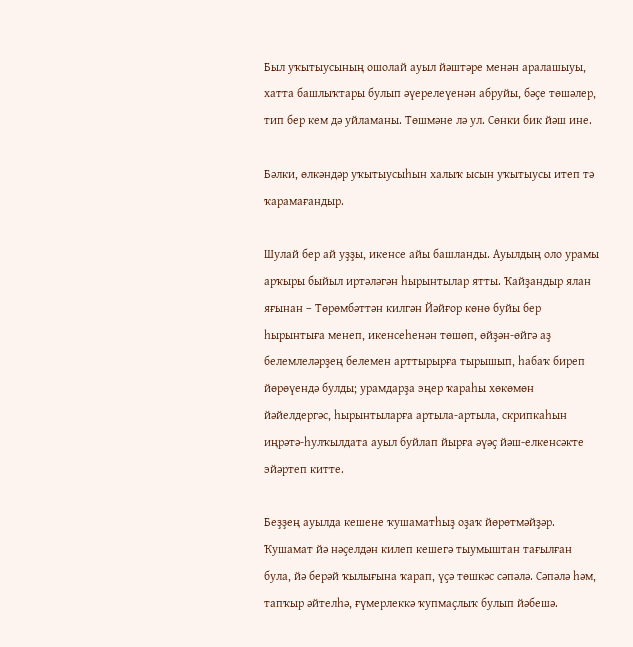Был уҡытыусының ошолай ауыл йәштәре менән аралашыуы, хатта башлыҡтары булып әүерелеүенән абруйы, бәҫе төшәлер, тип бер кем дә уйламаны. Төшмәне лә ул. Сөнки бик йәш ине.

Бәлки, өлкәндәр уҡытыусыһын халыҡ ысын уҡытыусы итеп тә ҡарамағандыр.

Шулай бер ай уҙҙы, икенсе айы башланды. Ауылдың оло урамы арҡыры быйыл иртәләгән һырынтылар ятты. Ҡайҙандыр ялан яғынан – Төрөмбәттән килгән Йәйғор көнө буйы бер һырынтыға менеп, икенсеһенән төшөп, өйҙән-өйгә аҙ белемлеләрҙең белемен арттырырға тырышып, һабаҡ биреп йөрөүендә булды; урамдарҙа эңер ҡараһы хөкөмөн йәйелдергәс, һырынтыларға артыла-артыла, скрипкаһын иңрәтә-һулҡылдата ауыл буйлап йырға әүәҫ йәш-елкенсәкте эйәртеп китте.

Беҙҙең ауылда кешене ҡушаматһыҙ оҙаҡ йөрөтмәйҙәр. Ҡушамат йә нәҫелдән килеп кешегә тыумыштан тағылған була, йә берәй ҡылығына ҡарап, үҫә төшкәс сәпәлә. Сәпәлә һәм, тапҡыр әйтелһә, ғүмерлеккә ҡупмаҫлыҡ булып йәбешә.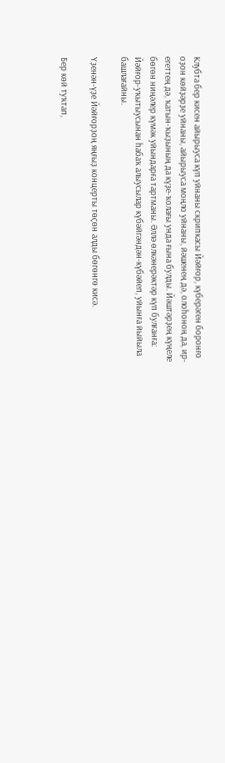Клубта бер кисен айырыуса күп уйнаны скрипкасы Йәйғор, күберәген боронғо оҙон көйҙәрҙе уйнаны, айырыуса моңло уйнаны, йәшенең дә, олоһоноң да, ир-егеттең дә, ҡатын-ҡыҙының да күҙе-ҡолағы унда ғына булды. Йәштәрҙең күңеле бөгөн ниңәлер күмәк уйындарға тартманы. Әллә өлкәнерәктәр күп булғанға: Йәйғор-уҡытыусынан һабаҡ алыусылар күбәйгәндән-күбәйеп, уйынға йыйыла башлағайны.

Үҙенән-үҙе Йәйғорҙоң яңғыҙ концерты төҫөн алды бөгөнгө кисә.

Бер көй туҡтап,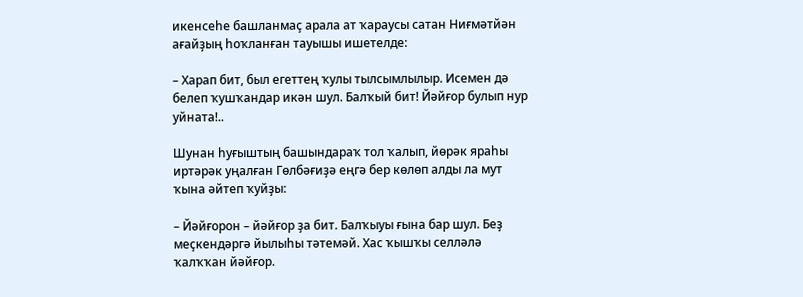икенсеһе башланмаҫ арала ат ҡараусы сатан Ниғмәтйән ағайҙың һоҡланған тауышы ишетелде:

– Харап бит, был егеттең ҡулы тылсымлылыр. Исемен дә белеп ҡушҡандар икән шул. Балҡый бит! Йәйғор булып нур уйната!..

Шунан һуғыштың башындараҡ тол ҡалып, йөрәк яраһы иртәрәк уңалған Гөлбәғиҙә еңгә бер көлөп алды ла мут ҡына әйтеп ҡуйҙы:

– Йәйғорон – йәйғор ҙа бит. Балҡыуы ғына бар шул. Беҙ меҫкендәргә йылыһы тәтемәй. Хас ҡышҡы селләлә ҡалҡҡан йәйғор.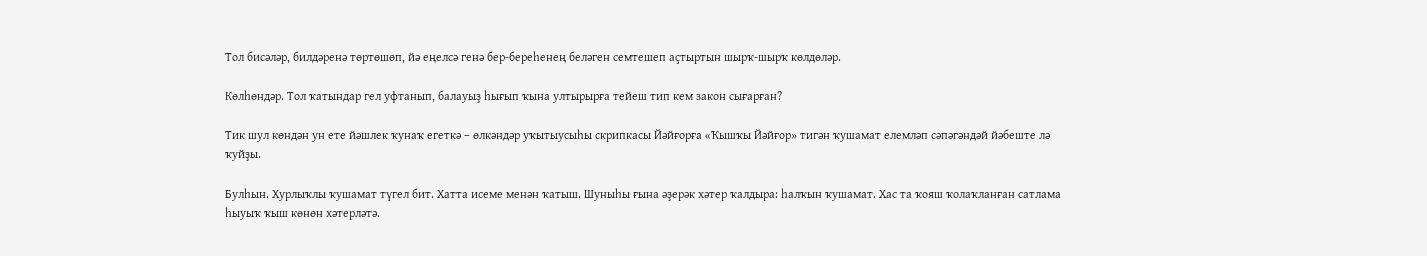Тол бисәләр, билдәренә төртөшөп, йә еңелсә генә бер-береһенең беләген семтешеп аҫтыртын шырҡ-шырҡ көлдөләр.

Көлһөндәр. Тол ҡатындар гел уфтанып, балауыҙ һығып ҡына ултырырға тейеш тип кем закон сығарған?

Тик шул көндән ун ете йәшлек ҡунаҡ егеткә – өлкәндәр уҡытыусыһы скрипкасы Йәйғорға «Ҡышҡы Йәйғор» тигән ҡушамат елемләп сәпәгәндәй йәбеште лә ҡуйҙы.

Булһын. Хурлыҡлы ҡушамат түгел бит. Хатта исеме менән ҡатыш. Шуныһы ғына әҙерәк хәтер ҡалдыра: һалҡын ҡушамат. Хас та ҡояш ҡолаҡланған сатлама һыуыҡ ҡыш көнөн хәтерләтә.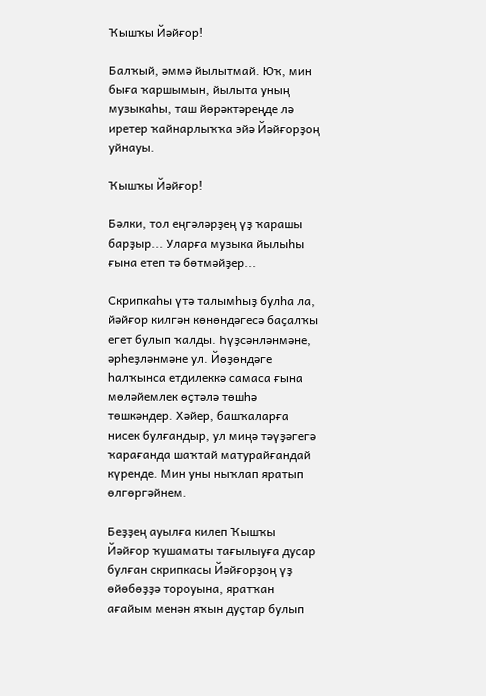Ҡышҡы Йәйғор!

Балҡый, әммә йылытмай. Юҡ, мин быға ҡаршымын, йылыта уның музыкаһы, таш йөрәктәреңде лә иретер ҡайнарлыҡҡа эйә Йәйғорҙоң уйнауы.

Ҡышҡы Йәйғор!

Бәлки, тол еңгәләрҙең үҙ ҡарашы барҙыр... Уларға музыка йылыһы ғына етеп тә бөтмәйҙер...

Скрипкаһы үтә талымһыҙ булһа ла, йәйғор килгән көнөндәгесә баҫалҡы егет булып ҡалды. Һүҙсәнләнмәне, әрһеҙләнмәне ул. Йөҙөндәге һалҡынса етдилеккә самаса ғына мөләйемлек өҫтәлә төшһә төшкәндер. Хәйер, башҡаларға нисек булғандыр, ул миңә тәүҙәгегә ҡарағанда шаҡтай матурайғандай күренде. Мин уны ныҡлап яратып өлгөргәйнем.

Беҙҙең ауылға килеп Ҡышҡы Йәйғор ҡушаматы тағылыуға дусар булған скрипкасы Йәйғорҙоң үҙ өйөбөҙҙә тороуына, яратҡан ағайым менән яҡын дуҫтар булып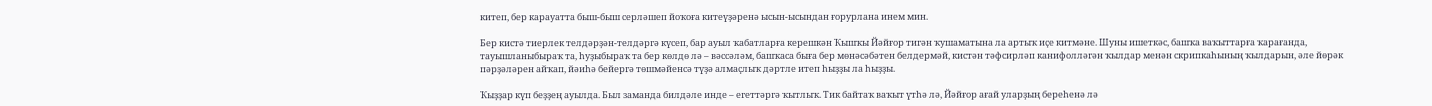китеп, бер карауатта быш-быш серләшеп йоҡоға китеүҙәренә ысын-ысындан ғорурлана инем мин.

Бер кистә тиерлек телдәрҙән-телдәргә күсеп, бар ауыл ҡабатларға керешкән Ҡышҡы Йәйғор тигән ҡушаматына ла артыҡ иҫе китмәне. Шуны ишеткәс, башҡа ваҡыттарға ҡарағанда, тауышланыбыраҡ та, һуҙыбыраҡ та бер көлдө лә – вәссәләм, башҡаса быға бер мөнәсәбәтен белдермәй, кистән тәфсирләп канифолләгән ҡылдар менән скрипкаһының ҡылдарын, әле йөрәк пәрҙәләрен айҡап, йәиһә бейергә төшмәйенсә түҙә алмаҫлыҡ дәртле итеп һыҙҙы ла һыҙҙы.

Ҡыҙҙар күп беҙҙең ауылда. Был заманда билдәле инде – егеттәргә ҡытлыҡ. Тик байтаҡ ваҡыт үтһә лә, Йәйғор ағай уларҙың береһенә лә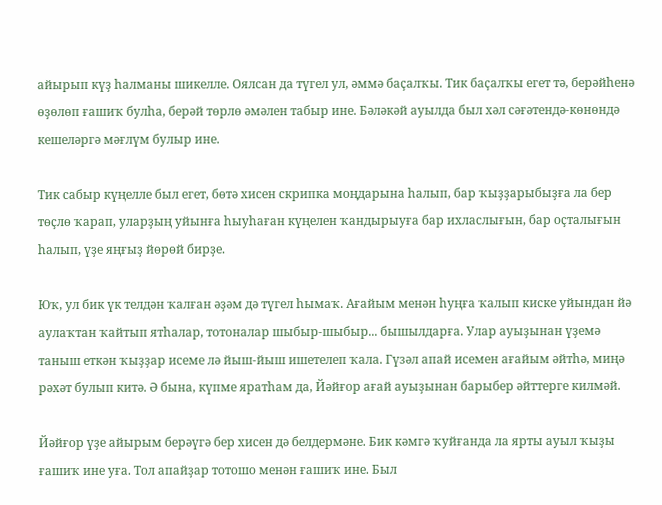айырып күҙ һалманы шикелле. Оялсан да түгел ул, әммә баҫалҡы. Тик баҫалҡы егет тә, берәйһенә өҙөлөп ғашиҡ булһа, берәй төрлө әмәлен табыр ине. Бәләкәй ауылда был хәл сәғәтендә-көнөндә кешеләргә мәғлүм булыр ине.

Тик сабыр күңелле был егет, бөтә хисен скрипка моңдарына һалып, бар ҡыҙҙарыбыҙға ла бер төҫлө ҡарап, уларҙың уйынға һыуһаған күңелен ҡандырыуға бар ихласлығын, бар оҫталығын һалып, үҙе яңғыҙ йөрөй бирҙе.

Юҡ, ул бик үк телдән ҡалған әҙәм дә түгел һымаҡ. Ағайым менән һуңға ҡалып киске уйындан йә аулаҡтан ҡайтып ятһалар, тотоналар шыбыр-шыбыр... бышылдарға. Улар ауыҙынан үҙемә таныш еткән ҡыҙҙар исеме лә йыш-йыш ишетелеп ҡала. Гүзәл апай исемен ағайым әйтһә, миңә рәхәт булып китә. Ә бына, күпме яратһам да, Йәйғор ағай ауыҙынан барыбер әйттерге килмәй.

Йәйғор үҙе айырым берәүгә бер хисен дә белдермәне. Бик кәмгә ҡуйғанда ла ярты ауыл ҡыҙы ғашиҡ ине уға. Тол апайҙар тотошо менән ғашиҡ ине. Был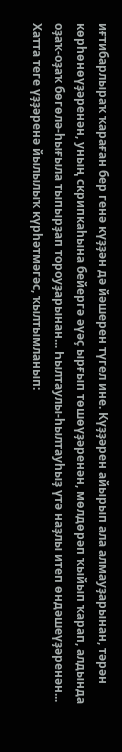иғтибарлыраҡ ҡараған бер генә күҙҙән дә йәшерен түгел ине. Күҙҙәрен айырып ала алмауҙарынан, тәрән көрһөнөүҙәренән, уның скрипкаһына бейергә әүәҫ ырғып төшөүҙәренән, мөлдөрәп ҡыйып ҡарап, алдында оҙаҡ-оҙаҡ бөгөлә-һығыла тыпырҙап тороуҙарынан... Һылтаулы-һылтауһыҙ үтә наҙлы итеп өндәшеүҙәренән... Хатта теге үҙҙәренә йылылыҡ күрһәтмәгәс, ҡылтымланып: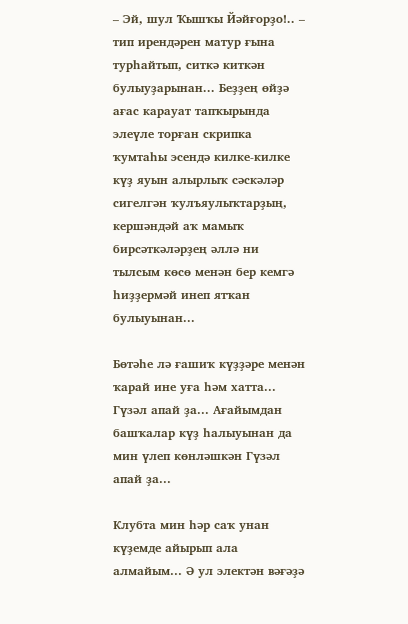– Эй, шул Ҡышҡы Йәйғорҙо!.. – тип ирендәрен матур ғына турһайтып, ситкә киткән булыуҙарынан... Беҙҙең өйҙә ағас карауат тапҡырында элеүле торған скрипка ҡумтаһы эсендә килке-килке күҙ яуын алырлыҡ сәскәләр сигелгән ҡулъяулыҡтарҙың, кершәндәй аҡ мамыҡ бирсәткәләрҙең әллә ни тылсым көсө менән бер кемгә һиҙҙермәй инеп ятҡан булыуынан...

Бөтәһе лә ғашиҡ күҙҙәре менән ҡарай ине уға һәм хатта... Гүзәл апай ҙа... Ағайымдан башҡалар күҙ һалыуынан да мин үлеп көнләшкән Гүзәл апай ҙа...

Клубта мин һәр саҡ унан күҙемде айырып ала алмайым... Ә ул электән вәғәҙә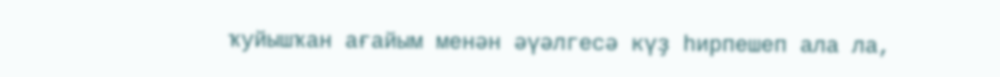ҡуйышҡан ағайым менән әүәлгесә күҙ һирпешеп ала ла,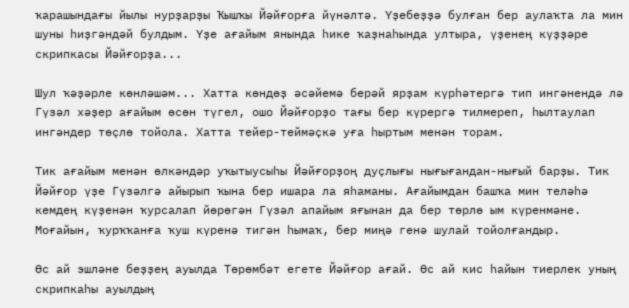ҡарашындағы йылы нурҙарҙы Ҡышҡы Йәйғорға йүнәлтә. Үҙебеҙҙә булған бер аулаҡта ла мин шуны һиҙгәндәй булдым. Үҙе ағайым янында һике ҡаҙнаһында ултыра, үҙенең күҙҙәре скрипкасы Йәйғорҙа...

Шул ҡәҙәрле көнләшәм... Хатта көндөҙ әсәйемә берәй ярҙам күрһәтергә тип ингәнендә лә Гүзәл хәҙер ағайым өсөн түгел, ошо Йәйғорҙо тағы бер күрергә тилмереп, һылтаулап ингәндер төҫлө тойола. Хатта тейер-теймәҫкә уға һыртым менән торам.

Тик ағайым менән өлкәндәр уҡытыусыһы Йәйғорҙоң дуҫлығы нығығандан-нығый барҙы. Тик Йәйғор үҙе Гүзәлгә айырып ҡына бер ишара ла яһаманы. Ағайымдан башҡа мин теләһә кемдең күҙенән ҡурсалап йөрөгән Гүзәл апайым яғынан да бер төрлө ым күренмәне. Моғайын, ҡурҡҡанға ҡуш күренә тигән һымаҡ, бер миңә генә шулай тойолғандыр.

Өс ай эшләне беҙҙең ауылда Төрөмбәт егете Йәйғор ағай. Өс ай кис һайын тиерлек уның скрипкаһы ауылдың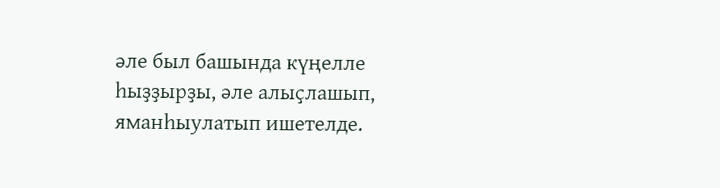әле был башында күңелле һыҙҙырҙы, әле алыҫлашып, яманһыулатып ишетелде.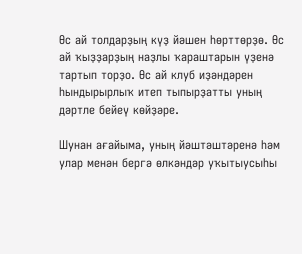Өс ай толдарҙың күҙ йәшен һөрттөрҙө. Өс ай ҡыҙҙарҙың наҙлы ҡараштарын үҙенә тартып торҙо. Өс ай клуб иҙәндәрен һындырырлыҡ итеп тыпырҙатты уның дәртле бейеү көйҙәре.

Шунан ағайыма, уның йәштәштәренә һәм улар менән бергә өлкәндәр уҡытыусыһы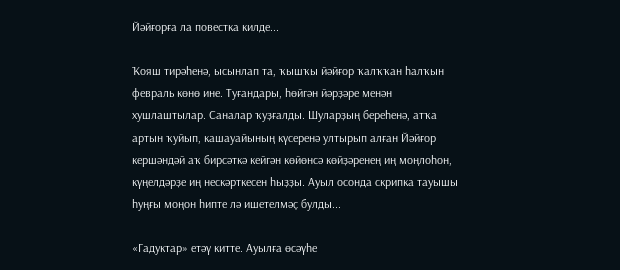Йәйғорға ла повестка килде...

Ҡояш тирәһенә, ысынлап та, ҡышҡы йәйғор ҡалҡҡан һалҡын февраль көнө ине. Туғандары, һөйгән йәрҙәре менән хушлаштылар. Саналар ҡуҙғалды. Шуларҙың береһенә, атҡа артын ҡуйып, кашауайының күсеренә ултырып алған Йәйғор кершәндәй аҡ бирсәткә кейгән көйөнсә көйҙәренең иң моңлоһон, күңелдәрҙе иң нескәрткесен һыҙҙы. Ауыл осонда скрипка тауышы һуңғы моңон һипте лә ишетелмәҫ булды...

«Гадуктар» етәү китте. Ауылға өсәүһе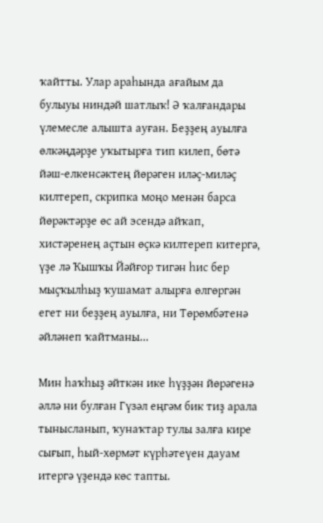ҡайтты. Улар араһында ағайым да булыуы ниндәй шатлыҡ! Ә ҡалғандары үлемесле алышта ауған. Беҙҙең ауылға өлкәңдәрҙе уҡытырға тип килеп, бөтә йәш-елкенсәктең йөрәген иләҫ-миләҫ килтереп, скрипка моңо менән барса йөрәктәрҙе өс ай эсендә айҡап, хистәренең аҫтын өҫкә килтереп китергә, үҙе лә Ҡышҡы Йәйғор тигән һис бер мыҫҡылһыҙ ҡушамат алырға өлгөргән егет ни беҙҙең ауылға, ни Төрөмбәтенә әйләнеп ҡайтманы...

Мин һаҡһыҙ әйткән ике һүҙҙән йөрәгенә әллә ни булған Гүзәл еңгәм бик тиҙ арала тынысланып, ҡунаҡтар тулы залға кире сығып, һый-хөрмәт күрһәтеүен дауам итергә үҙендә көс тапты.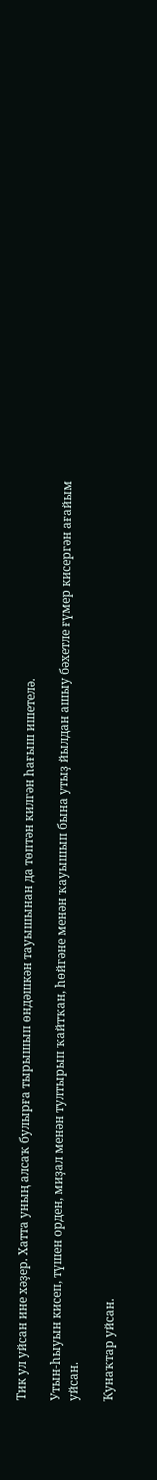Тик ул уйсан ине хәҙер. Хатта уның алсаҡ булырға тырышып өндәшкән тауышынан да төптән килгән һағыш ишетелә.

Утын-һыуын кисеп, түшен орден, миҙал менән тултырып ҡайтҡан, һөйгәне менән ҡауышып бына утыҙ йылдан ашыу бәхетле ғүмер кисергән ағайым уйсан.

Ҡунаҡтар уйсан.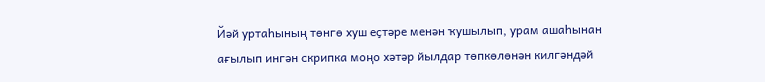Йәй уртаһының төнгө хуш еҫтәре менән ҡушылып, урам ашаһынан ағылып ингән скрипка моңо хәтәр йылдар төпкөлөнән килгәндәй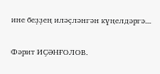ине беҙҙең иләҫләнгән күңелдәргә...

Фәрит ИҪӘНҒОЛОВ.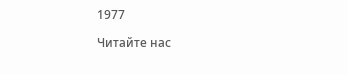1977

Читайте нас